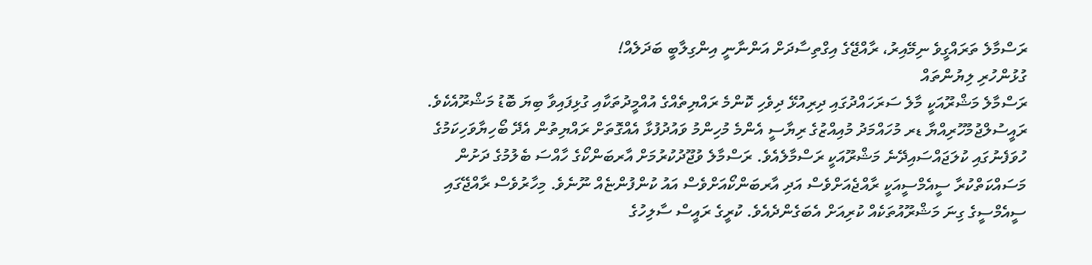ރަސްމާލެ ތަރައްގީވެ ނިމޭއިރު، ރާއްޖޭގެ އިގްތިސާދަށް އަންނާނީ އިންގިލާބީ ބަދަލެއް!
ގުޅުންހުރި ލިޔުންތައް
ރަސްމާލެ މަޝްރޫއަކީ މާލެ ސަރަހައްދުގައި ދިރިއުޅޭ ދިވެހި ކޮންމެ ރައްޔިތެއްގެ އުއްމީދުތަކާއި ގުޅިފައިވާ ބިޔަ ބޮޑު މަޝްރޫއެކެވެ. ރައީސުލްޖުމުހޫރިއްޔާ ޑރ މުހައްމަދު މުއިއްޒުގެ ރިޔާސީ އެންމެ މުހިންމު ވައުދުފުޅާ އެއްގޮތަށް ރައްޔިތުން އެދޭ ބޯހިޔާވަހިކަމުގެ ހުވަފެނުގައި ކުލަޖައްސައިދޭނެ މަޝްރޫއަކީ ރަސްމާލެއެވެ. ރަސްމާލެ ވުޖޫދުކުރުމަށް އާރބަންކޯގެ ހާއްސަ ބެލުމުގެ ދަށުން މަސައްކަތްކުރާ ސީއެމްސީއަކީ ރާއްޖެއަށްވެސް އަދި އާރބަންކޯއަށްވެސް އައު ކުންފުންޏެއް ނޫނެވެ. މިހާރުވެސް ރާއްޖޭގައި ސީއެމްސީގެ ގިނަ މަޝްރޫއުތަކެއް ކުރިއަށް އެބަގެންދެއެވެ. ކުރީގެ ރައީސް ސާލިހުގެ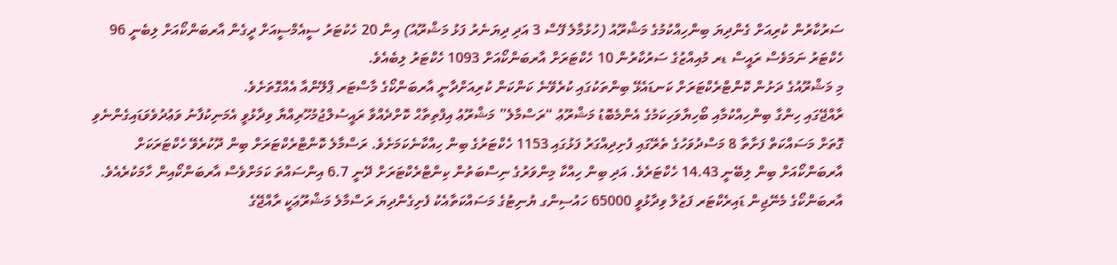ސަރުކާރުން ކުރިއަށް ގެންދިޔަ ބިންހިއްކުމުގެ މަޝްރޫއު (ހުޅުމާލެ ފޭސް 3 އަދި ދިޔަނެރު ފަޅު މަޝްރޫއު) އިން 20 ހެކުޓަރު ސީއެމްސީއަށް ދީގެން އާރބަންކޯއަށް ލިބެނީ 96 ހެކްޓަރު ނަމަވެސް ރައީސް ޑރ މުއިއްޒުގެ ސަރުކާރުން 10 ހެކްޓަރަށް އާރބަންކޯއަށް 1093 ހެކްޓަރު ލިބެއެވެ.
މި މަޝްރޫއުގެ ދަށުން ކޮންޓްރެކްޓަރަށް ކަނޑައެޅޭ ބިންތަކުގައި ކުރެވޭނެ ކަންކަން ކުރިއަށްދާނީ އާރބަންކޯގެ މާސްޓަރ ޕްލޭންއާ އެއްގޮތަށެވެ.
ރާއްޖޭގައި ހިންގާ ބިންހިއްކުމާއި ބޯހިޔާވަހިކަމުގެ އެންމެބޮޑު މަޝްރޫޢު “ރަސްމާލެ” މަޝްރޫޢު އިފްތިތާޙް ކޮށްދެއްވާ ރައީސުލްޖުމުހޫރިއްޔާ ވިދާޅުވީ އެމަނިކުފާނު ވަޢުދުވެވަޑައިގެންނެވި ގޮތަށް މަސައްކަތް ފަށާތާ 8 މަސްދުވަހުގެ ތެރޭގައި ފުށިދިއްގަރު ފަޅުގައި 1153 ހެކްޓަރުގެ ބިން ހިއްކާނެކަމަށެވެ. ރަސްމާލެ ކޮންޓްރެކްޓަރަށް ބިން ދޫކުރެވޭ ހެކްޓަރަކަށް އާރބަންކޯއަށް ބިން ލިބޭނީ 14.43 ހެކްޓަރެވެ. އަދި ބިން ހިއްކާ މިންވަރުގެ ނިސްބަތުން ކިންޓްރެކްޓަރަށް ދޭނީ 6.7 އިންސައްތަ ކަމަށްވެސް އާރބަންކޯއިން ހާމަކުރެއެވެ. އާރބަންކޯގެ މެނޭޖިން ޑައިރެކްޓަރ ފަޒުލް ވިދާޅުވީ 65000 ހައުސިންގ ޔުނިޓުގެ މަސައްކަތާއެކު ފެށިގެންދިޔަ ރަސްމާލެ މަޝްރޫޢަކީ ރާއްޖޭގެ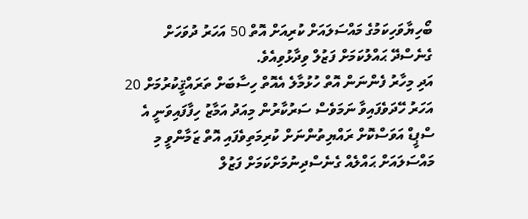ބޯހިޔާވަހިކަމުގެ މައްސަލައަށް ކުރިއަށް އޮތް 50 އަހަރު ދުވަހަށް ގެނެސްދޭ ޙައްލުކަމަށް ފަޒުލް ވިދާޅުވިއެވެ.
އަދި މިހާރު ފެންނަން އޮތް ހުޅުމާލެ އެއޮތް ހިސާބަށް ތަރައްޤީކުރުމަށް 20 އަހަރު ހޭދަވެފައިވާ ނަމަވެސް ސަރުކާރުން މިއަދު އަމާޒު ހިފާފައިވަނީ އެ ސްޕީޑް އަވަސްކޮށް ރައްޔިތުންނަށް ކުރިމަތިވެފައި އޮތް ޒަމާންވީ މި މައްސަލައަށް ޙައްލެއް ގެނެސްދިނުމަށްކަމަށް ފަޒުލް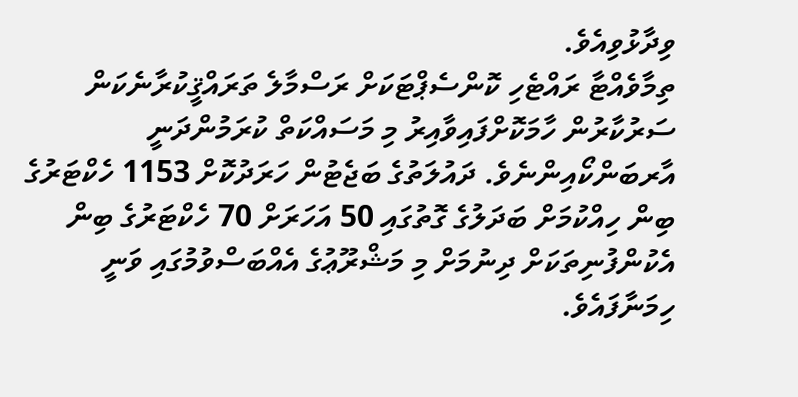ވިދާޅުވިއެވެ.
ތިމާވެއްޓާ ރައްޓެހި ކޮންސެޕްޓަކަށް ރަސްމާލެ ތަރައްޤީކުރާނެކަން ސަރުކާރުން ހާމަކޮށްފައިވާއިރު މި މަސައްކަތް ކުރަމުންދަނީ އާރބަންކޯއިންނެވެ. ދައުލަތުގެ ބަޖެޓުން ހަރަދުކޮށް 1153 ހެކްޓަރުގެ ބިން ހިއްކުމަށް ބަދަލުގެ ގޮތުގައި 50 އަހަރަށް 70 ހެކްޓަރުގެ ބިން އެކުންފުނިތަކަށް ދިނުމަށް މި މަޝްރޫޢުގެ އެއްބަސްވުމުގައި ވަނީ ހިމަނާފައެވެ.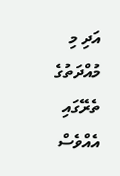އަދި މި މުއްދަތުގެ ތެރޭގައި އެއްވެސް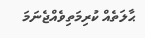ޙާލަތެއް ކުރިމަތިވެއްޖެނަމަ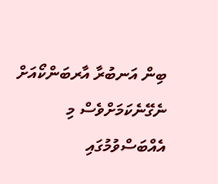ބިން އަނބުރާ އާރބަންކޯއަށް ނެގޭނެކަމަށްވެސް މި އެއްބަސްވުމުގައި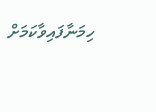ހިމަނާފައިވާކަމަށް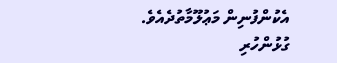އެކުންފުނިން މަޢުލޫމާތުދެއެވެ.
ގުޅުންހުރި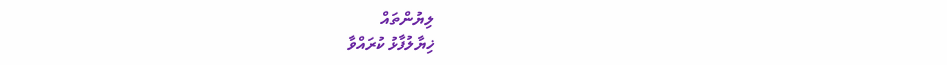ލިޔުންތައް
ޚިޔާލުފާޅު ކުރައްވާ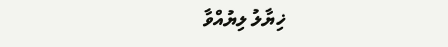ޚިޔާލު ލިޔުއްވާ